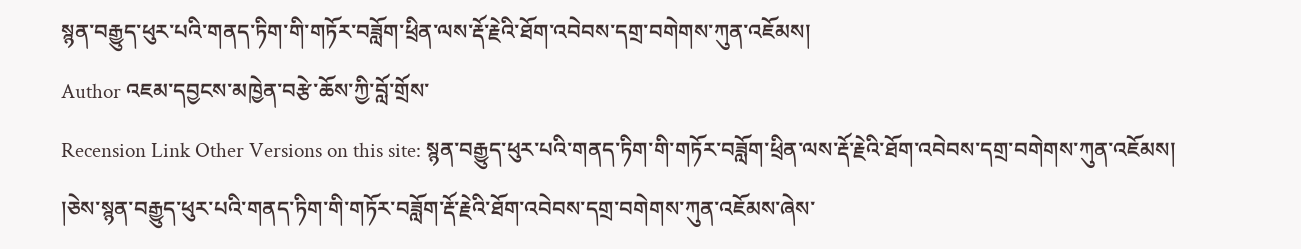སྙན་བརྒྱུད་ཕུར་པའི་གནད་ཏིག་གི་གཏོར་བཟློག་ཕྲིན་ལས་རྡོ་རྗེའི་ཐོག་འབེབས་དགྲ་བགེགས་ཀུན་འཇོམས།
Author འཇམ་དབྱངས་མཁྱེན་བརྩེ་ཆོས་ཀྱི་བློ་གྲོས་
Recension Link Other Versions on this site: སྙན་བརྒྱུད་ཕུར་པའི་གནད་ཏིག་གི་གཏོར་བཟློག་ཕྲིན་ལས་རྡོ་རྗེའི་ཐོག་འབེབས་དགྲ་བགེགས་ཀུན་འཇོམས།
།ཅེས་སྙན་བརྒྱུད་ཕུར་པའི་གནད་ཏིག་གི་གཏོར་བཟློག་རྡོ་རྗེའི་ཐོག་འབེབས་དགྲ་བགེགས་ཀུན་འཇོམས་ཞེས་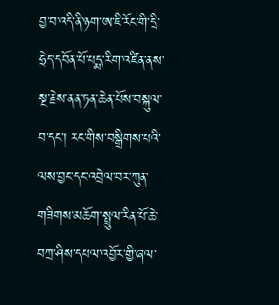བྱ་བ་འདི་ནི་ཉག་ཨ་ཇི་རོང་གི་དྲི་ཧྲེད་དབོན་པོ་པདྨ་རིག་འཛིན་ནས་སྔ་རྗེས་ནན་ཏན་ཆེན་པོས་བསྐུལ་བ་དང་། རང་གིས་བསྒྲིགས་པའི་ལས་བྱང་དང་འབྲེལ་བར་ཀུན་གཟིགས་མཆོག་སྤྲུལ་རིན་པོ་ཆེ་བཀྲ་ཤིས་དཔལ་འབྱོར་གྱི་ཞལ་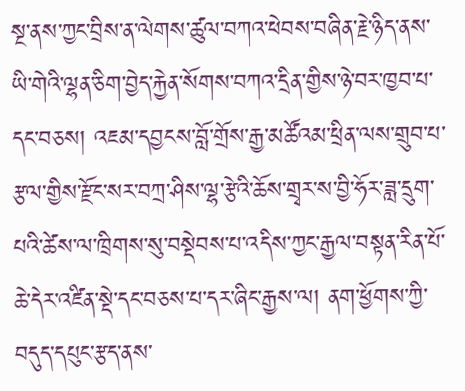སྔ་ནས་ཀྱང་བྲིས་ན་ལེགས་ཚུལ་བཀའ་ཕེབས་བཞིན་རྗེ་ཉིད་ནས་ཡི་གེའི་ལྷན་ཅིག་བྱེད་རྐྱེན་སོགས་བཀའ་དྲིན་གྱིས་ཉེ་བར་ཁྱབ་པ་དང་བཅས། འཇམ་དབྱངས་བློ་གྲོས་རྒྱ་མཚོའམ་ཕྲིན་ལས་གྲུབ་པ་རྩལ་གྱིས་རྫོང་སར་བཀྲ་ཤིས་ལྷ་རྩེའི་ཆོས་གྲྭར་ས་བྱི་ཧོར་ཟླ་དྲུག་པའི་ཚེས་ལ་ཁྲིགས་སུ་བསྡེབས་པ་འདིས་ཀྱང་རྒྱལ་བསྟན་རིན་པོ་ཆེ་དེར་འཛིན་སྡེ་དང་བཅས་པ་དར་ཞིང་རྒྱས་ལ། ནག་ཕྱོགས་ཀྱི་བདུད་དཔུང་རྩད་ནས་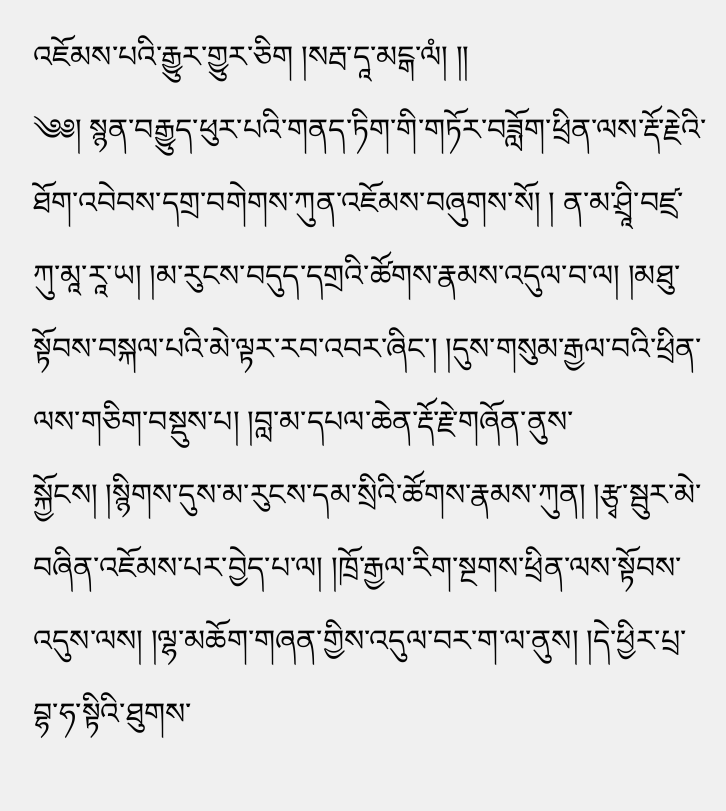འཇོམས་པའི་རྒྱུར་གྱུར་ཅིག །སརྦ་དཱ་མངྒ་ལཾ། །།
༄༅། སྙན་བརྒྱུད་ཕུར་པའི་གནད་ཏིག་གི་གཏོར་བཟློག་ཕྲིན་ལས་རྡོ་རྗེའི་ཐོག་འབེབས་དགྲ་བགེགས་ཀུན་འཇོམས་བཞུགས་སོ། ། ན་མ་ཤྲཱི་བཛྲ་ཀུ་མཱ་རཱ་ཡ། །མ་རུངས་བདུད་དགྲའི་ཚོགས་རྣམས་འདུལ་བ་ལ། །མཐུ་སྟོབས་བསྐལ་པའི་མེ་ལྟར་རབ་འབར་ཞིང་། །དུས་གསུམ་རྒྱལ་བའི་ཕྲིན་ལས་གཅིག་བསྡུས་པ། །བླ་མ་དཔལ་ཆེན་རྡོ་རྗེ་གཞོན་ནུས་སྐྱོངས། །སྙིགས་དུས་མ་རུངས་དམ་སྲིའི་ཚོགས་རྣམས་ཀུན། །རྩྭ་སྦུར་མེ་བཞིན་འཇོམས་པར་བྱེད་པ་ལ། །ཁྲོ་རྒྱལ་རིག་སྔགས་ཕྲིན་ལས་སྟོབས་འདུས་ལས། །ལྷ་མཆོག་གཞན་གྱིས་འདུལ་བར་ག་ལ་ནུས། །དེ་ཕྱིར་པྲ་བྷ་ཧ་སྟིའི་ཐུགས་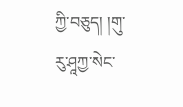ཀྱི་བཅུད། །གུ་རུ་ཤཱཀྱ་སེང་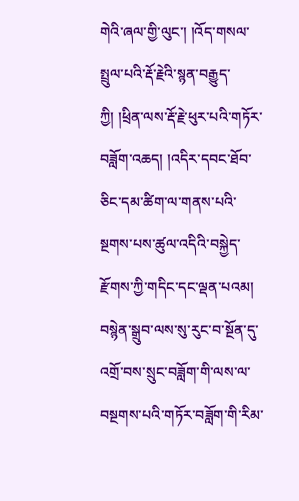གེའི་ཞལ་གྱི་ལུང་། །འོད་གསལ་སྤྲུལ་པའི་རྡོ་རྗེའི་སྙན་བརྒྱུད་ཀྱི། །ཕྲིན་ལས་རྡོ་རྗེ་ཕུར་པའི་གཏོར་བཟློག་འཆད། །འདིར་དབང་ཐོབ་ཅིང་དམ་ཚིག་ལ་གནས་པའི་སྔགས་པས་ཚུལ་འདིའི་བསྐྱེད་རྫོགས་ཀྱི་གདིང་དང་ལྡན་པའམ། བསྙེན་སྒྲུབ་ལས་སུ་རུང་བ་སྔོན་དུ་འགྲོ་བས་སྲུང་བཟློག་གི་ལས་ལ་བསྔགས་པའི་གཏོར་བཟློག་གི་རིམ་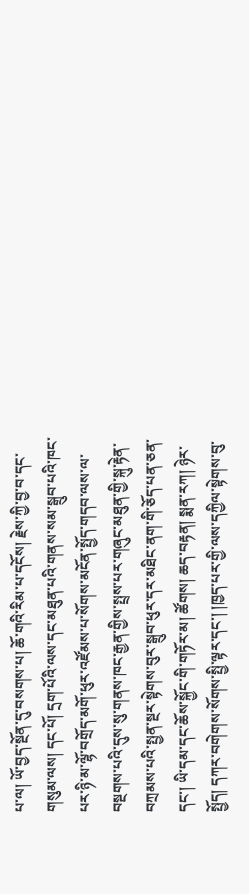པ་ལ། ཡོ་བྱད་སྔོན་དུ་བསགས་པ། ཆོ་གའི་རིམ་པ་དངོས། རྗེས་ཀྱི་བྱ་བ་དང་གསུམ་ལས། དང་པོ། དྲག་པོའི་ལས་དང་མཐུན་པའི་གནས་སམ་སྒྲུབ་པའི་ཁང་པར་ཉི་མ་ལྷོ་བགྲོད་མགོ་ཕུར་འཛོམས་པ་སོགས་མངོན་སྤྱོད་གདབ་ལས་ལ་བསྔགས་པའི་དུས་སུ་གནས་ཁང་རྒྱན་གྱིས་སྤྲས་པར་གཞུང་མཐུན་གྱི་སྐུ་རྟེན་བཀྲམས་པའི་སྤྱན་སྔར་སྟེགས་བུར་སྒྲུབ་ཕུར་དར་མཐིང་ནག་གི་ཅོད་པན་ཅན་དང་། ཡི་དམ་དང་ཆོས་སྐྱོང་གི་གཏོར་མ། ཚོགས། ཆད་བརྟན། སྨན་རཀ། ཉེར་སྤྱོད། དཀར་བགེགས་སོགས་སྤྱི་ལྟར་དང་། །ཁྱད་པར་གྱི་ལས་དཀྱིལ་སྟེགས་བུ་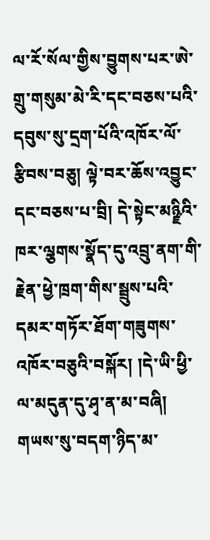ལ་རོ་སོལ་གྱིས་བྱུགས་པར་ཨེ་གྲུ་གསུམ་མེ་རི་དང་བཅས་པའི་དབུས་སུ་དྲག་པོའི་འཁོར་ལོ་རྩིབས་བཅུ། ལྟེ་བར་ཆོས་འབྱུང་དང་བཅས་པ་བྲི། དེ་སྟེང་མཉྫིའི་ཁར་ལྕགས་སྣོད་དུ་འབྲུ་ནག་གི་རྗེན་ཕྱེ་ཁྲག་གིས་སྦྲུས་པའི་དམར་གཏོར་ཐོག་གཟུགས་འཁོར་བཅུའི་བསྐོར། །དེ་ཡི་ཕྱི་ལ་མདུན་དུ་ཤྭ་ན་མ་བཞི། གཡས་སུ་བདག་ཉིད་མ་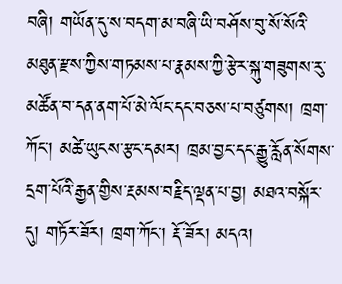བཞི། གཡོན་དུ་ས་བདག་མ་བཞི་ཡི་བཤོས་བུ་སོ་སོའི་མཐུན་རྫས་ཀྱིས་གཏམས་པ་རྣམས་ཀྱི་རྩེར་སྐུ་གཟུགས་རུ་མཚོན་བ་དན་ནག་པོ་མེ་ལོང་དང་བཅས་པ་བཙུགས། ཁྲག་ཀོང་། མཚེ་ཡུངས་རྩང་དམར། ཁྲམ་བྱང་དང་རྒྱུ་རློན་སོགས་དྲག་པོའི་རྒྱན་གྱིས་རྔམས་བརྗིད་ལྡན་པ་བྱ། མཐའ་བསྐོར་དུ། གཏོར་ཟོར། ཁྲག་ཀོང་། རྡོ་ཟོར། མདའ།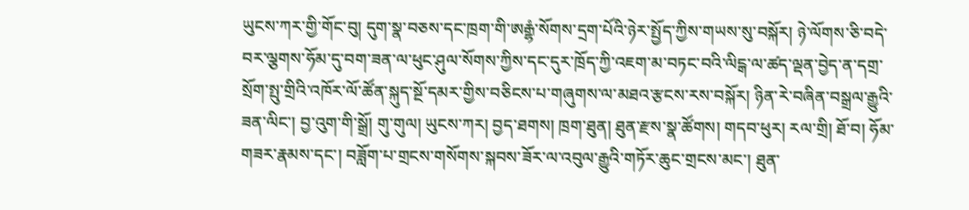ཡུངས་ཀར་གྱི་གོང་བུ། དུག་སྣ་བཅས་དང་ཁྲག་གི་ཨརྒྷཾ་སོགས་དྲག་པོའི་ཉེར་སྤྱོད་ཀྱིས་གཡས་སུ་བསྐོར། ཉེ་ལོགས་ཅི་བདེ་བར་ལྕགས་ཧོམ་དུ་བག་ཟན་ལ་ཕུང་ཤུལ་སོགས་ཀྱིས་དང་དུར་ཁྲོད་ཀྱི་འཇག་མ་བཏང་བའི་ལིངྒ་ལ་ཚད་ལྡན་བྱེད་ན་དགྲ་སྲོག་སྤུ་གྲིའི་འཁོར་ལོ་ཚོན་སྐུད་སྔོ་དམར་གྱིས་བཅིངས་པ་གཞུགས་ལ་མཐའ་རྩངས་རས་བསྐོར། ཉིན་རེ་བཞིན་བསྒྲལ་རྒྱུའི་ཟན་ལིང་། བྱ་འུག་གི་སྒྲོ། གུ་གུལ། ཡུངས་ཀར། བྱད་ཐགས། ཁྲག་ཐུན། ཐུན་རྫས་སྣ་ཚོགས། གདབ་ཕུར། རལ་གྲི། ཐོ་བ། ཧོམ་གཟར་རྣམས་དང་། བཟློག་པ་གྲངས་གསོགས་སྐབས་ཟོར་ལ་འབུལ་རྒྱུའི་གཏོར་ཆུང་གྲངས་མང་། ཐུན་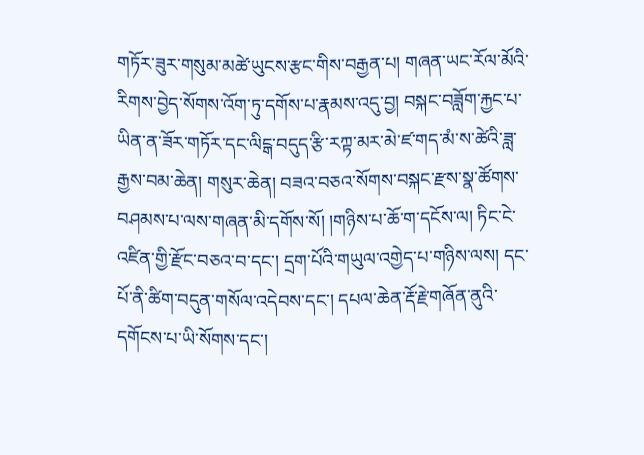གཏོར་ཟུར་གསུམ་མཚེ་ཡུངས་རྩང་གིས་བརྒྱན་པ། གཞན་ཡང་རོལ་མོའི་རིགས་བྱེད་སོགས་འོག་ཏུ་དགོས་པ་རྣམས་འདུ་བྱ། བསྐང་བཟློག་རྐྱང་པ་ཡིན་ན་ཟོར་གཏོར་དང་ལིངྒ་བདུད་རྩི་རཀྟ་མར་མེ་ཛ་གད་མཾ་ས་ཚེའི་ཟླ་རྒྱས་བམ་ཆེན། གསུར་ཆེན། བཟའ་བཅའ་སོགས་བསྐང་རྫས་སྣ་ཚོགས་བཤམས་པ་ལས་གཞན་མི་དགོས་སོ། །གཉིས་པ་ཆོ་ག་དངོས་ལ། ཏིང་ངེ་འཛིན་གྱི་རྫོང་བཅའ་བ་དང་། དྲག་པོའི་གཡུལ་འགྱེད་པ་གཉིས་ལས། དང་པོ་ནི་ཚིག་བདུན་གསོལ་འདེབས་དང་། དཔལ་ཆེན་རྡོ་རྗེ་གཞོན་ནུའི་དགོངས་པ་ཡི་སོགས་དང་།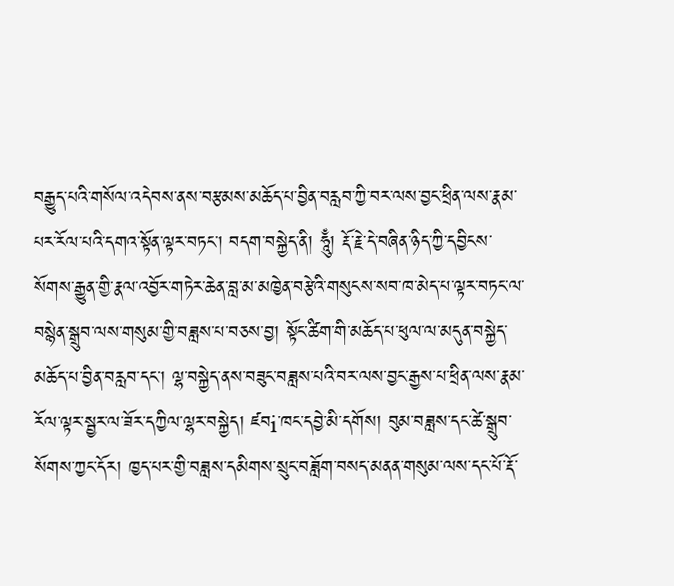བརྒྱུད་པའི་གསོལ་འདེབས་ནས་བརྩམས་མཆོད་པ་བྱིན་བརླབ་ཀྱི་བར་ལས་བྱང་ཕྲིན་ལས་རྣམ་པར་རོལ་པའི་དགའ་སྟོན་ལྟར་བཏང་། བདག་བསྐྱེད་ནི། ཧཱུྃ། རྡོ་རྗེ་དེ་བཞིན་ཉིད་ཀྱི་དབྱིངས་སོགས་རྒྱུན་གྱི་རྣལ་འབྱོར་གཏེར་ཆེན་བླ་མ་མཁྱེན་བརྩེའི་གསུངས་སབ་ཁ་མེད་པ་ལྟར་བཏང་ལ་བསྙེན་སྒྲུབ་ལས་གསུམ་གྱི་བཟླས་པ་བཅས་བྱ། སྟོང་ཚིག་གི་མཆོད་པ་ཕུལ་ལ་མདུན་བསྐྱེད་མཆོད་པ་བྱིན་བརླབ་དང་། ལྷ་བསྐྱེད་ནས་བཟུང་བཟླས་པའི་བར་ལས་བྱང་རྒྱས་པ་ཕྲིན་ལས་རྣམ་རོལ་ལྟར་སྦྱར་ལ་ཟོར་དཀྱིལ་ལྷར་བསྐྱེད། ཛབi་ཁང་དབྱེ་མི་དགོས། བུམ་བཟླས་དང་ཚེ་སྒྲུབ་སོགས་ཀྱང་དོར། ཁྱད་པར་གྱི་བཟླས་དམིགས་སྲུང་བཟློག་བསད་མནན་གསུམ་ལས་དང་པོ་རྡོ་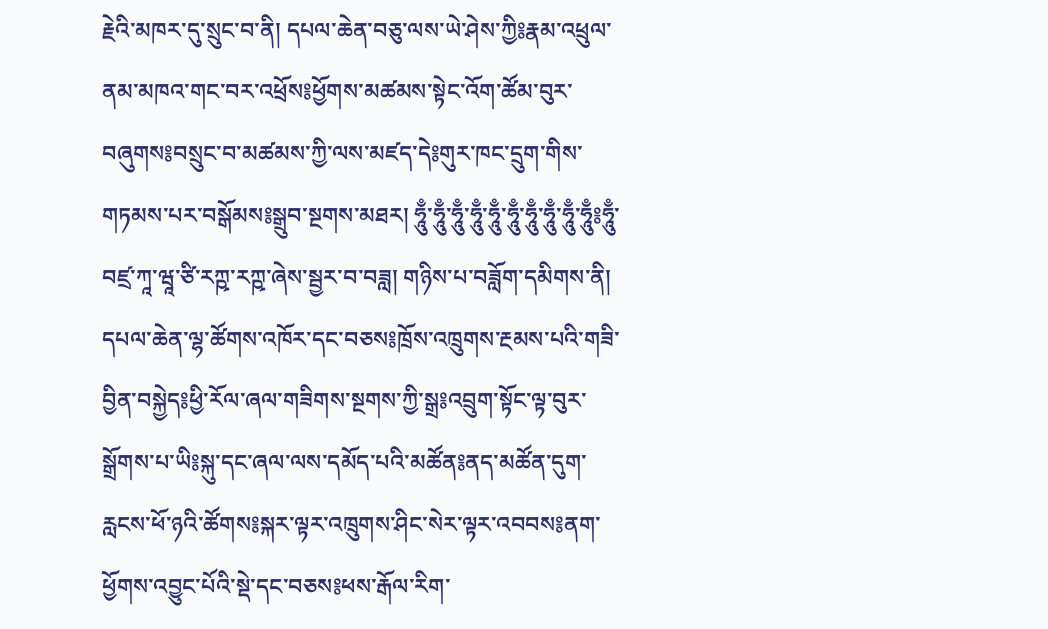རྗེའི་མཁར་དུ་སྲུང་བ་ནི། དཔལ་ཆེན་བཅུ་ལས་ཡེ་ཤེས་ཀྱི༔རྣམ་འཕྲུལ་ནམ་མཁའ་གང་བར་འཕྲོས༔ཕྱོགས་མཚམས་སྟེང་འོག་ཚོམ་བུར་བཞུགས༔བསྲུང་བ་མཚམས་ཀྱི་ལས་མཛད་དེ༔གུར་ཁང་དྲུག་གིས་གཏམས་པར་བསྒོམས༔སྒྲུབ་སྔགས་མཐར། ཧཱུྃ་ཧཱུྃ་ཧཱུྃ་ཧཱུྃ་ཧཱུྃ་ཧཱུྃ་ཧཱུྃ་ཧཱུྃ་ཧཱུྃ་ཧཱུྃ༔ཧཱུྃ་བཛྲ་ཀཱ་ཝཱ་ཙི་རཀྵ་རཀྵ་ཞེས་སྦྱར་བ་བཟླ། གཉིས་པ་བཟློག་དམིགས་ནི། དཔལ་ཆེན་ལྷ་ཚོགས་འཁོར་དང་བཅས༔ཁྲོས་འཁྲུགས་རྔམས་པའི་གཟི་བྱིན་བསྐྱེད༔ཕྱི་རོལ་ཞལ་གཟིགས་སྔགས་ཀྱི་སྒྲ༔འབྲུག་སྟོང་ལྟ་བུར་སྒྲོགས་པ་ཡི༔སྐུ་དང་ཞལ་ལས་དམོད་པའི་མཚོན༔ནད་མཚོན་དུག་རླངས་ཕོ་ཉའི་ཚོགས༔སྐར་ལྟར་འཁྲུགས་ཤིང་སེར་ལྟར་འབབས༔ནག་ཕྱོགས་འབྱུང་པོའི་སྡེ་དང་བཅས༔ཕས་རྒོལ་རིག་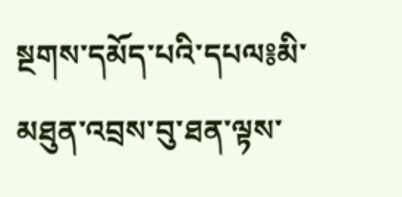སྔགས་དམོད་པའི་དཔལ༔མི་མཐུན་འབྲས་བུ་ཐན་ལྟས་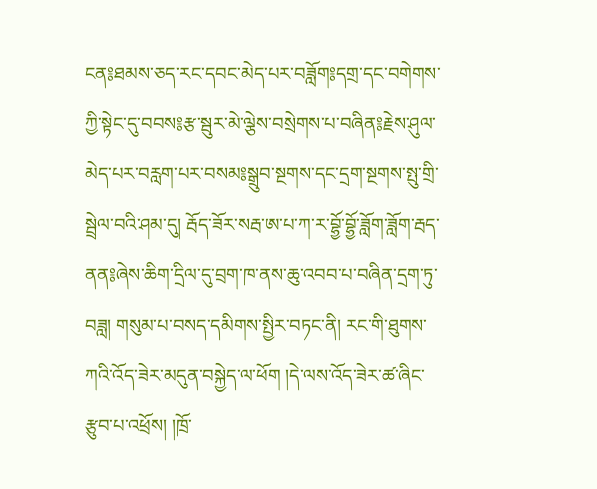ངན༔ཐམས་ཅད་རང་དབང་མེད་པར་བཟློག༔དགྲ་དང་བགེགས་ཀྱི་སྟེང་དུ་བབས༔རྩ་སྦུར་མེ་ལྕེས་བསྲེགས་པ་བཞིན༔རྗེས་ཤུལ་མེད་པར་བརླག་པར་བསམ༔སྒྲུབ་སྔགས་དང་དྲག་སྔགས་སྤུ་གྲི་སྦྲེལ་བའི་ཤམ་དུ། རྦོད་ཟོར་སརྦ་ཨ་པ་ཀ་ར་བྷྱོ་བྷྱོ་ཟློག་ཟློག་རྦད་ནན༔ཞེས་ཆིག་དྲིལ་དུ་བྲག་ཁ་ནས་ཆུ་འབབ་པ་བཞིན་དྲག་ཏུ་བཟླ། གསུམ་པ་བསད་དམིགས་སྤྱིར་བཏང་ནི། རང་གི་ཐུགས་ཀའི་འོད་ཟེར་མདུན་བསྐྱེད་ལ་ཕོག །དེ་ལས་འོད་ཟེར་ཚ་ཞིང་རྩུབ་པ་འཕྲོས། །ཁྲོ་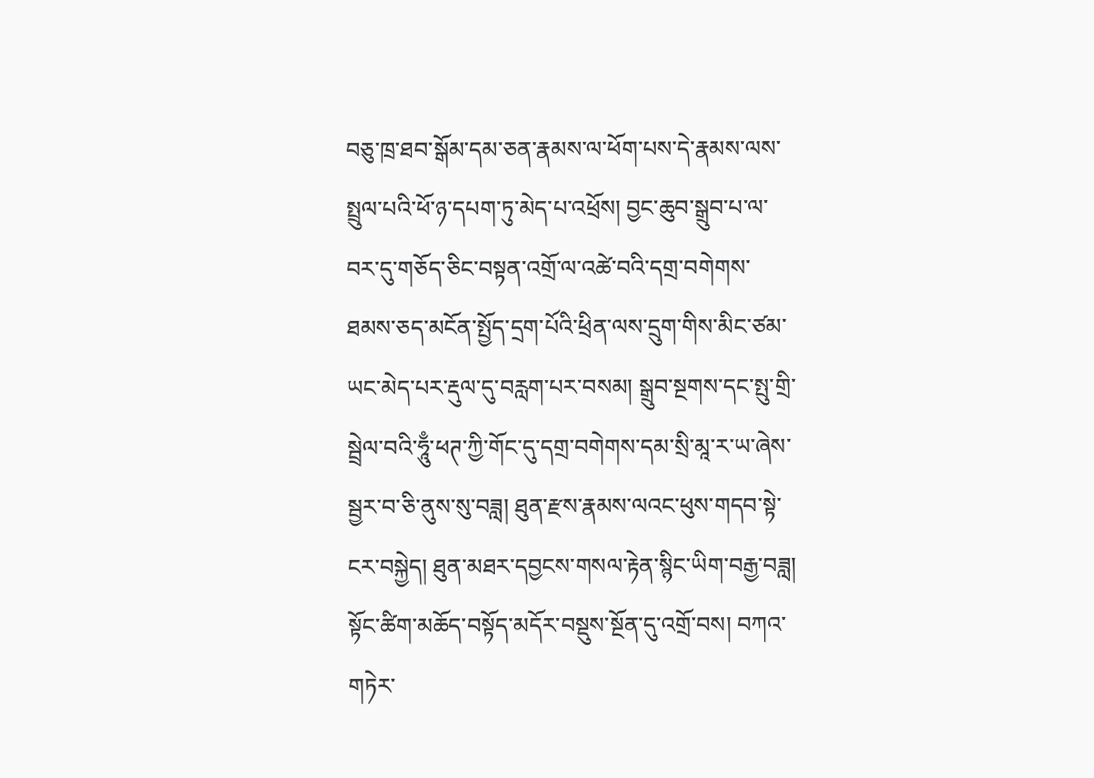བཅུ་ཁྲ་ཐབ་སྒོམ་དམ་ཅན་རྣམས་ལ་ཕོག་པས་དེ་རྣམས་ལས་སྤྲུལ་པའི་ཕོ་ཉ་དཔག་ཏུ་མེད་པ་འཕྲོས། བྱང་ཆུབ་སྒྲུབ་པ་ལ་བར་དུ་གཅོད་ཅིང་བསྟན་འགྲོ་ལ་འཚེ་བའི་དགྲ་བགེགས་ཐམས་ཅད་མངོན་སྤྱོད་དྲག་པོའི་ཕྲིན་ལས་དྲུག་གིས་མིང་ཙམ་ཡང་མེད་པར་རྡུལ་དུ་བརླག་པར་བསམ། སྒྲུབ་སྔགས་དང་སྤུ་གྲི་སྦྲེལ་བའི་ཧཱུྃ་ཕཊ་ཀྱི་གོང་དུ་དགྲ་བགེགས་དམ་སྲི་མཱ་ར་ཡ་ཞེས་སྦྱར་བ་ཅི་ནུས་སུ་བཟླ། ཐུན་རྫས་རྣམས་ལའང་ཕུས་གདབ་སྟེ་ངར་བསྐྱེད། ཐུན་མཐར་དབྱངས་གསལ་རྟེན་སྙིང་ཡིག་བརྒྱ་བཟླ། སྟོང་ཚིག་མཆོད་བསྟོད་མདོར་བསྡུས་སྔོན་དུ་འགྲོ་བས། བཀའ་གཏེར་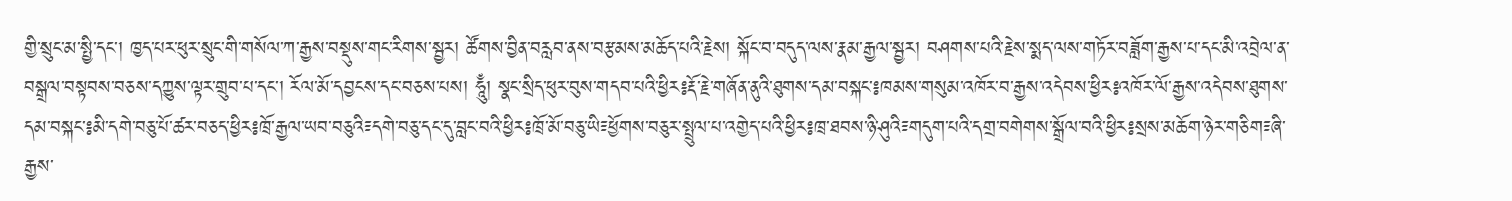གྱི་སྲུང་མ་སྤྱི་དང་། ཁྱད་པར་ཕུར་སྲུང་གི་གསོལ་ཀ་རྒྱས་བསྡུས་གང་རིགས་སྦྱར། ཚོགས་བྱིན་བརླབ་ནས་བརྩམས་མཆོད་པའི་རྗེས། སྐོང་བ་བདུད་ལས་རྣམ་རྒྱལ་སྦྱར། བཤགས་པའི་རྗེས་སྨད་ལས་གཏོར་བཟློག་རྒྱས་པ་དང་མི་འབྲེལ་ན་བསྒྲལ་བསྟབས་བཅས་དཀྱུས་ལྟར་གྲུབ་པ་དང་། རོལ་མོ་དབྱངས་དང་བཅས་པས། ཧཱུྃ། སྣང་སྲིད་ཕུར་བུས་གདབ་པའི་ཕྱིར༔རྡོ་རྗེ་གཞོན་ནུའི་ཐུགས་དམ་བསྐང་༔ཁམས་གསུམ་འཁོར་བ་རྒྱས་འདེབས་ཕྱིར༔འཁོར་ལོ་རྒྱས་འདེབས་ཐུགས་དམ་བསྐང་༔མི་དགེ་བཅུ་པོ་ཚར་བཅད་ཕྱིར༔ཁྲོ་རྒྱལ་ཡབ་བཅུའི༴དགེ་བཅུ་དང་དུ་བླང་བའི་ཕྱིར༔ཁྲོ་མོ་བཅུ་ཡི༴ཕྱོགས་བཅུར་སྤྲུལ་པ་འགྱེད་པའི་ཕྱིར༔ཁྲ་ཐབས་ཉི་ཤུའི༴གདུག་པའི་དགྲ་བགེགས་སྒྲོལ་བའི་ཕྱིར༔སྲས་མཆོག་ཉེར་གཅིག༴ཞི་རྒྱས་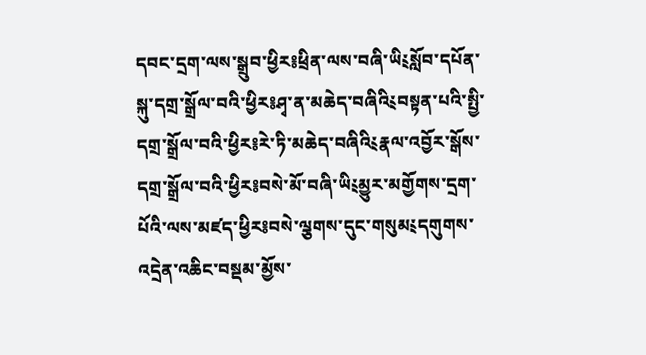དབང་དྲག་ལས་སྒྲུབ་ཕྱིར༔ཕྲིན་ལས་བཞི་ཡི༴སློབ་དཔོན་སྐུ་དགྲ་སྒྲོལ་བའི་ཕྱིར༔ཤྭ་ན་མཆེད་བཞིའི༴བསྟན་པའི་སྤྱི་དགྲ་སྒྲོལ་བའི་ཕྱིར༔རེ་ཏི་མཆེད་བཞིའི༴རྣལ་འབྱོར་སྒོས་དགྲ་སྒྲོལ་བའི་ཕྱིར༔བསེ་མོ་བཞི་ཡི༴མྱུར་མགྱོགས་དྲག་པོའི་ལས་མཛད་ཕྱིར༔བསེ་ལྕགས་དུང་གསུམ༴དགུགས་འདྲེན་འཆིང་བསྡམ་མྱོས་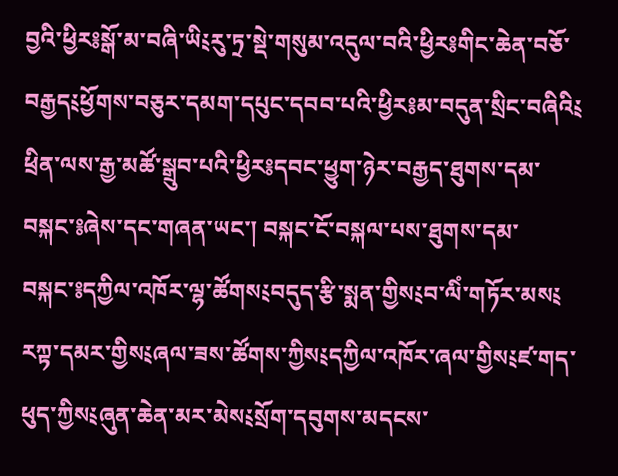བྱའི་ཕྱིར༔སྒོ་མ་བཞི་ཡི༴རུ་ཏྲ་སྡེ་གསུམ་འདུལ་བའི་ཕྱིར༔གིང་ཆེན་བཅོ་བརྒྱད༴ཕྱོགས་བཅུར་དམག་དཔུང་དབབ་པའི་ཕྱིར༔མ་བདུན་སྲིང་བཞིའི༴ཕྲིན་ལས་རྒྱ་མཚོ་སྒྲུབ་པའི་ཕྱིར༔དབང་ཕྱུག་ཉེར་བརྒྱད་ཐུགས་དམ་བསྐང་༔ཞེས་དང་གཞན་ཡང་། བསྐང་ངོ་བསྐལ་པས་ཐུགས་དམ་བསྐང་༔དཀྱིལ་འཁོར་ལྷ་ཚོགས༴བདུད་རྩི་སྨན་གྱིས༴བ་ལིཾ་གཏོར་མས༴རཀྟ་དམར་གྱིས༴ཞལ་ཟས་ཚོགས་ཀྱིས༴དཀྱིལ་འཁོར་ཞལ་གྱིས༴ཛ་གད་ཕུད་ཀྱིས༴ཞུན་ཆེན་མར་མེས༴སྲོག་དབུགས་མདངས་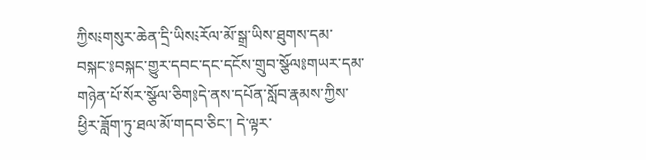ཀྱིས༴གསུར་ཆེན་དྲི་ཡིས༴རོལ་མོ་སྒྲ་ཡིས་ཐུགས་དམ་བསྐང་༔བསྐང་གྱུར་དབང་དང་དངོས་གྲུབ་སྩོལ༔གཡར་དམ་གཉེན་པོ་སོར་སྩོལ་ཅིག༔དེ་ནས་དཔོན་སློབ་རྣམས་ཀྱིས་ཕྱིར་ཟློག་ཏུ་ཐལ་མོ་གདབ་ཅིང་། དེ་ལྟར་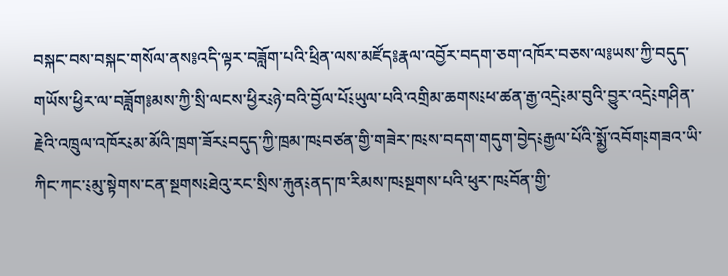བསྐང་བས་བསྐང་གསོལ་ནས༔འདི་ལྟར་བཟློག་པའི་ཕྲིན་ལས་མཛོད༔རྣལ་འབྱོར་བདག་ཅག་འཁོར་བཅས་ལ༔ཡས་ཀྱི་བདུད་གཡོས་ཕྱིར་ལ་བཟློག༔མས་ཀྱི་སྲི་ལངས་ཕྱིར༴ཉེ་བའི་བྱོལ་པོ༴ཡུལ་པའི་འགྲིམ་ཆགས༴ཕ་ཚན་རྒྱ་འདྲེ༴མ་བུའི་བྱུར་འདྲེ༴གཤིན་རྗེའི་འཁྲུལ་འཁོར༴མ་མོའི་ཁྲག་ཟོར༴བདུད་ཀྱི་ཁྲམ་ཁ༴བཙན་གྱི་གཟེར་ཁ༴ས་བདག་གདུག་བྱེད༴རྒྱལ་པོའི་སྨྱོ་འབོག༴གཟའ་ཡི་ཀིང་ཀང་༴མུ་སྟེགས་ངན་སྔགས༴ཐེའུ་རང་སྲིས་རྐུན༴ནད་ཁ་རིམས་ཁ༴སྔགས་པའི་ཕུར་ཁ༴བོན་གྱི་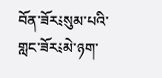བོན་ཟོར༴སུམ་པའི་གླང་ཟོར༴མེ་ཉག་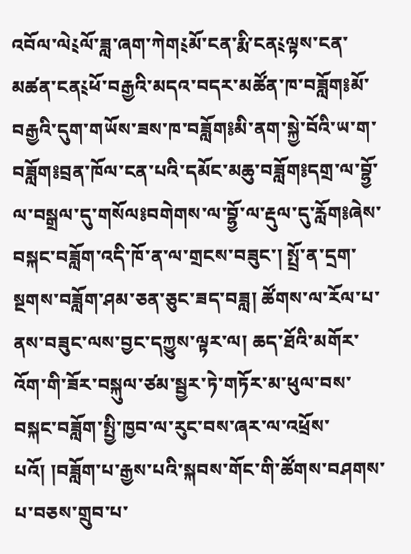འབོལ་ལེ༴ལོ་ཟླ་ཞག་ཀེག༴མོ་ངན་རྨི་ངན༴ལྟས་ངན་མཚན་ངན༴ཕོ་བརྒྱའི་མདའ་བདར་མཚོན་ཁ་བཟློག༔མོ་བརྒྱའི་དུག་གཡོས་ཟས་ཁ་བཟློག༔མི་ནག་སྐྱེ་བོའི་ཡ་ག་བཟློག༔བྲན་ཁོལ་ངན་པའི་དམོང་མཆུ་བཟློག༔དགྲ་ལ་བྷྱོ་ལ་བསྒྲལ་དུ་གསོལ༔བགེགས་ལ་བྷྱོ་ལ་རྡུལ་དུ་རློག༔ཞེས་བསྐང་བཟློག་འདི་ཁོ་ན་ལ་གྲངས་བཟུང་། སྤྲོ་ན་དྲག་སྔགས་བཟློག་ཤམ་ཅན་ཅུང་ཟད་བཟླ། ཚོགས་ལ་རོལ་པ་ནས་བཟུང་ལས་བྱང་དཀྱུས་ལྟར་ལ། ཆད་ཐོའི་མགོར་འོག་གི་ཟོར་བསྐུལ་ཙམ་སྦྱར་ཏེ་གཏོར་མ་ཕུལ་བས་བསྐང་བཟློག་སྤྱི་ཁྱབ་ལ་རུང་བས་ཞར་ལ་འཕྲོས་པའོ། །བཟློག་པ་རྒྱས་པའི་སྐབས་གོང་གི་ཚོགས་བཤགས་པ་བཅས་གྲུབ་པ་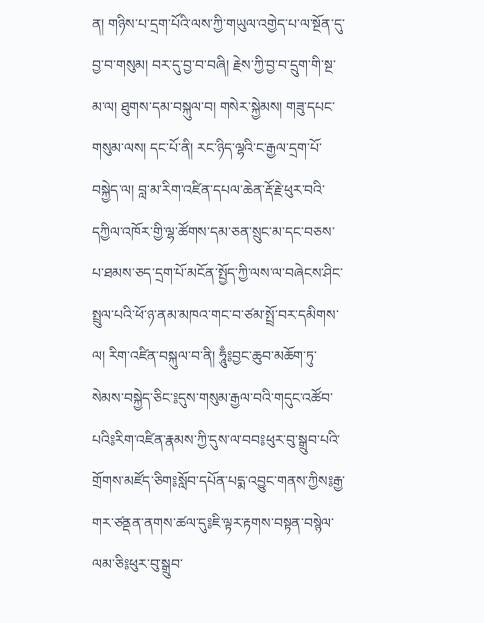ན། གཉིས་པ་དྲག་པོའི་ལས་ཀྱི་གཡུལ་འགྱེད་པ་ལ་སྔོན་དུ་བྱ་བ་གསུམ། བར་དུ་བྱ་བ་བཞི། རྗེས་ཀྱི་བྱ་བ་དྲུག་གི་སྔ་མ་ལ། ཐུགས་དམ་བསྐུལ་བ། གསེར་སྐྱེམས། གཟུ་དཔང་གསུམ་ལས། དང་པོ་ནི། རང་ཉིད་ལྷའི་ང་རྒྱལ་དྲག་པོ་བསྐྱེད་ལ། བླ་མ་རིག་འཛིན་དཔལ་ཆེན་རྡོ་རྗེ་ཕུར་བའི་དཀྱིལ་འཁོར་གྱི་ལྷ་ཚོགས་དམ་ཅན་སྲུང་མ་དང་བཅས་པ་ཐམས་ཅད་དྲག་པོ་མངོན་སྤྱོད་ཀྱི་ལས་ལ་བཞེངས་ཤིང་སྤྲུལ་པའི་ཕོ་ཉ་ནམ་མཁའ་གང་བ་ཙམ་སྤྲོ་བར་དམིགས་ལ། རིག་འཛིན་བསྐུལ་བ་ནི། ཧཱུྃ༔བྱང་ཆུབ་མཆོག་ཏུ་སེམས་བསྐྱེད་ཅིང་༔དུས་གསུམ་རྒྱལ་བའི་གདུང་འཚོབ་པའི༔རིག་འཛིན་རྣམས་ཀྱི་དུས་ལ་བབ༔ཕུར་བུ་སྒྲུབ་པའི་གྲོགས་མཛོད་ཅིག༔སློབ་དཔོན་པདྨ་འབྱུང་གནས་ཀྱིས༔རྒྱ་གར་ཙནྡན་ནགས་ཚལ་དུ༔ཇི་ལྟར་རྟགས་བསྟན་བསྙེལ་ལམ་ཅི༔ཕུར་བུ་སྒྲུབ་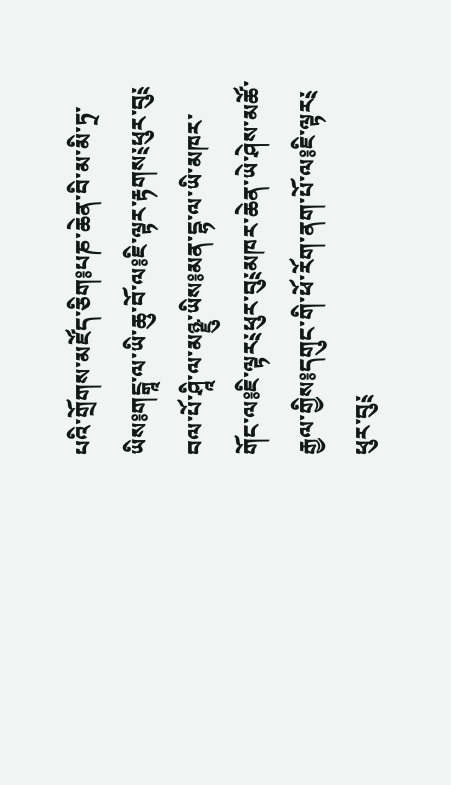པའི་གྲོགས་མཛོད་ཅིག༔པཎ་ཆེན་བི་མ་མི་ཏྲ་ཡིས༔གངྒཱ་ལ་ཡི་ཆུ་བོ་ལ༔ཇི་ལྟར་རྟགས༴ཕུར་བུ༴བལ་པོ་ཤཱི་ལ་མཉྫུ་ཡིས༔མན་དྷ་ལ་ཡི་མཁར་གོང་ལ༔ཇི་ལྟར༴ཕུར་བུ༴མཁར་ཆེན་ཡེ་ཤེས་མཚོ་རྒྱལ་གྱིས༔དགུང་གི་ཕོ་རོག་ནག་པོ་ལ༔ཇི་ལྟར༴ཕུར་བུ༴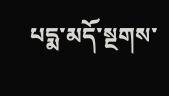པདྨ་མདོ་སྔགས་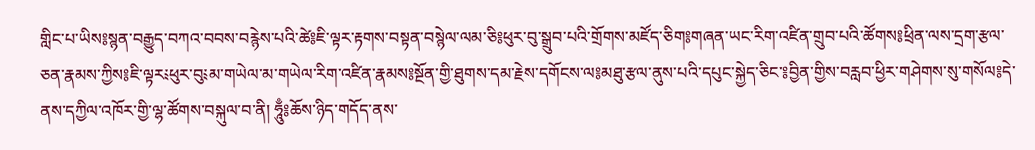གླིང་པ་ཡིས༔སྙན་བརྒྱུད་བཀའ་བབས་བརྙེས་པའི་ཚེ༔ཇི་ལྟར་རྟགས་བསྟན་བསྙེལ་ལམ་ཅི༔ཕུར་བུ་སྒྲུབ་པའི་གྲོགས་མཛོད་ཅིག༔གཞན་ཡང་རིག་འཛིན་གྲུབ་པའི་ཚོགས༔ཕྲིན་ལས་དྲག་རྩལ་ཅན་རྣམས་ཀྱིས༔ཇི་ལྟར༴ཕུར་བུ༴མ་གཡེལ་མ་གཡེལ་རིག་འཛིན་རྣམས༔སྔོན་གྱི་ཐུགས་དམ་རྗེས་དགོངས་ལ༔མཐུ་རྩལ་ནུས་པའི་དཔུང་སྐྱེད་ཅིང་༔བྱིན་གྱིས་བརླབ་ཕྱིར་གཤེགས་སུ་གསོལ༔དེ་ནས་དཀྱིལ་འཁོར་གྱི་ལྷ་ཚོགས་བསྐུལ་བ་ནི། ཧཱུྃ༔ཆོས་ཉིད་གདོད་ནས་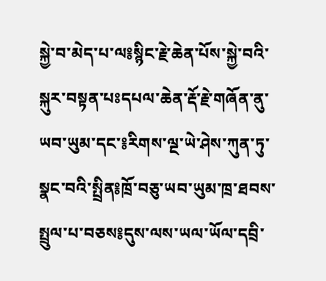སྐྱེ་བ་མེད་པ་ལ༔སྙིང་རྗེ་ཆེན་པོས་སྐྱེ་བའི་སྐུར་བསྟན་པཿདཔལ་ཆེན་རྡོ་རྗེ་གཞོན་ནུ་ཡབ་ཡུམ་དང་༔རིགས་ལྔ་ཡེ་ཤེས་ཀུན་ཏུ་སྣང་བའི་སྤྲིན༔ཁྲོ་བཅུ་ཡབ་ཡུམ་ཁྲ་ཐབས་སྤྲུལ་པ་བཅས༔དུས་ལས་ཡལ་ཡོལ་དབྲི་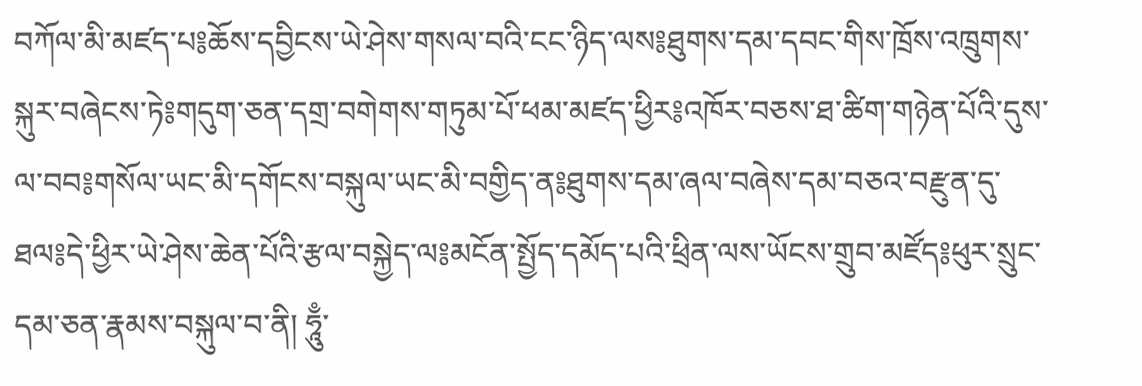བཀོལ་མི་མཛད་པ༔ཆོས་དབྱིངས་ཡེ་ཤེས་གསལ་བའི་ངང་ཉིད་ལས༔ཐུགས་དམ་དབང་གིས་ཁྲོས་འཁྲུགས་སྐུར་བཞེངས་ཏེ༔གདུག་ཅན་དགྲ་བགེགས་གཏུམ་པོ་ཕམ་མཛད་ཕྱིར༔འཁོར་བཅས་ཐ་ཚིག་གཉེན་པོའི་དུས་ལ་བབ༔གསོལ་ཡང་མི་དགོངས་བསྐུལ་ཡང་མི་བགྱིད་ན༔ཐུགས་དམ་ཞལ་བཞེས་དམ་བཅའ་བརྫུན་དུ་ཐལ༔དེ་ཕྱིར་ཡེ་ཤེས་ཆེན་པོའི་རྩལ་བསྐྱེད་ལ༔མངོན་སྤྱོད་དམོད་པའི་ཕྲིན་ལས་ཡོངས་གྲུབ་མཛོད༔ཕུར་སྲུང་དམ་ཅན་རྣམས་བསྐུལ་བ་ནི། ཧཱུྃ་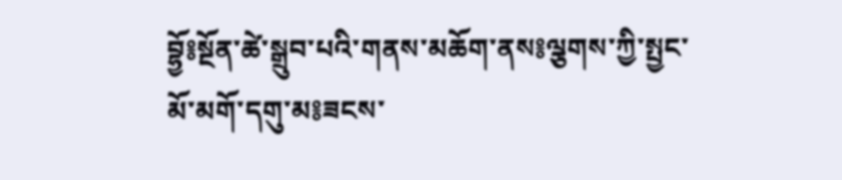བྷྱོ༔སྔོན་ཚེ་སྒྲུབ་པའི་གནས་མཆོག་ནས༔ལྕགས་ཀྱི་སྤྱང་མོ་མགོ་དགུ་མ༔ཟངས་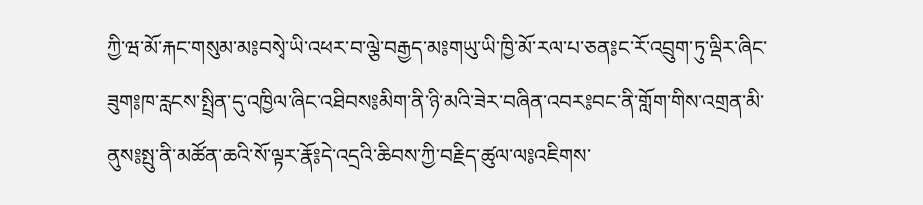ཀྱི་ཝ་མོ་རྐང་གསུམ་མ༔བསྭེ་ཡི་འཕར་བ་ལྕེ་བརྒྱད་མ༔གཡུ་ཡི་ཁྱི་མོ་རལ་པ་ཅན༔ང་རོ་འབྲུག་ཏུ་ལྡིར་ཞིང་ཟུག༔ཁ་རླངས་སྤྲིན་དུ་འཁྱིལ་ཞིང་འཐིབས༔མིག་ནི་ཉི་མའི་ཟེར་བཞིན་འབར༔བང་ནི་གློག་གིས་འགྲན་མི་ནུས༔སྤུ་ནི་མཚོན་ཆའི་སོ་ལྟར་རྣོ༔དེ་འདྲའི་ཆིབས་ཀྱི་བརྗིད་ཚུལ་ལ༔འཇིགས་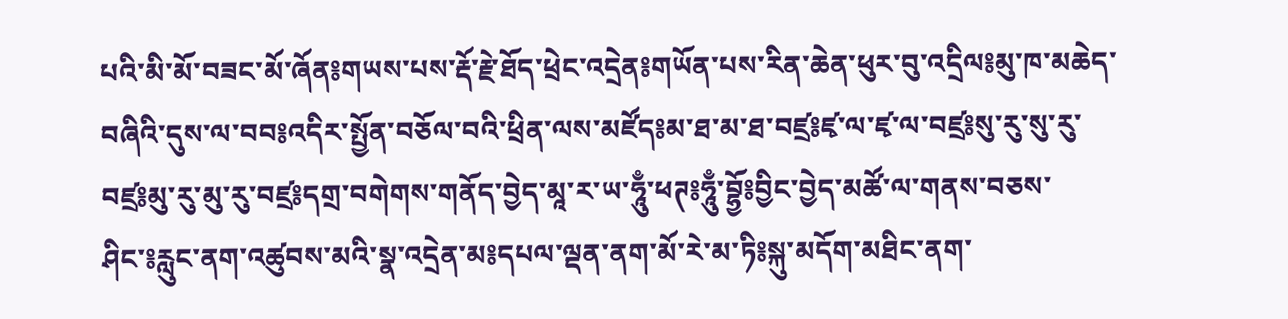པའི་མི་མོ་བཟང་མོ་ཞོན༔གཡས་པས་རྡོ་རྗེ་ཐོད་ཕྲེང་འདྲེན༔གཡོན་པས་རིན་ཆེན་ཕུར་བུ་འདྲིལ༔མུ་ཁ་མཆེད་བཞིའི་དུས་ལ་བབ༔འདིར་སྤྱོན་བཅོལ་བའི་ཕྲིན་ལས་མཛོད༔མ་ཐ་མ་ཐ་བཛྲ༔ཛྭ་ལ་ཛྭ་ལ་བཛྲ༔སུ་རུ་སུ་རུ་བཛྲ༔མུ་རུ་མུ་རུ་བཛྲ༔དགྲ་བགེགས་གནོད་བྱེད་མཱ་ར་ཡ་ཧཱུྃ་ཕཊ༔ཧཱུྃ་བྷྱོ༔བྱིང་བྱེད་མཚོ་ལ་གནས་བཅས་ཤིང་༔རླུང་ནག་འཚུབས་མའི་སྣ་འདྲེན་མ༔དཔལ་ལྡན་ནག་མོ་རེ་མ་ཏི༔སྐུ་མདོག་མཐིང་ནག་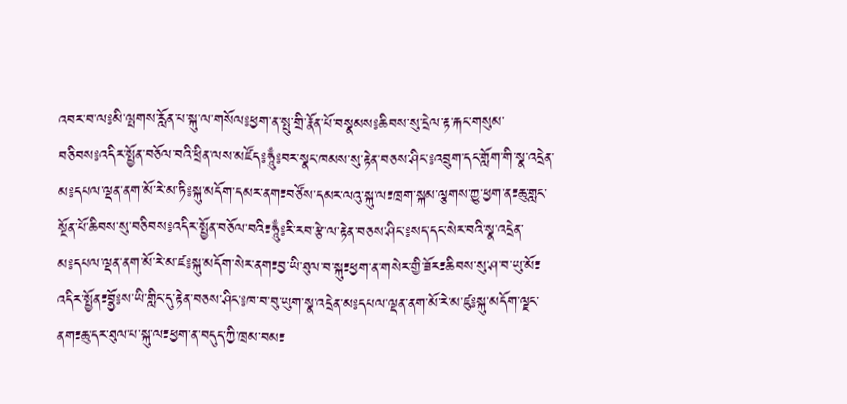འབར་བ་ལ༔མི་ལྤགས་རློན་པ་སྐུ་ལ་གསོལ༔ཕྱག་ན་སྤུ་གྲི་རྣོན་པོ་བསྣམས༔ཆིབས་སུ་དྲེལ་རྟ་རྐང་གསུམ་བཅིབས༔འདིར་སྤྱོན་བཅོལ་བའི་ཕྲིན་ལས་མཛོད༔ཧཱུྃ༔བར་སྣང་ཁམས་སུ་རྟེན་བཅས་ཤིང་༔འབྲུག་དང་གློག་གི་སྣ་འདྲེན་མ༔དཔལ་ལྡན་ནག་མོ་རེ་མ་ཏི༔སྐུ་མདོག་དམར་ནག༴བཙོས་དམར་ལའུ་སྐུ་ལ༴ཁྲག་སྐམ་ལྕགས་ཀྱུ་ཕྱག་ན༴ཆུ་གླང་སྔོན་པོ་ཆིབས་སུ་བཅིབས༔འདིར་སྤྱོན་བཅོལ་བའི༴ཧཱུྃ༔རི་རབ་རྩེ་ལ་རྟེན་བཅས་ཤིང་༔སད་དང་སེར་བའི་སྣ་འདྲེན་མ༔དཔལ་ལྡན་ནག་མོ་རེ་མ་ཛ༔སྐུ་མདོག་སེར་ནག༴བྱ་ཡི་ཐུལ་བ་སྐུ༴ཕྱག་ན་གསེར་གྱི་ཟོར༴ཆིབས་སུ་ཤ་བ་ཡུ་མོ༴འདིར་སྤྱོན༴བྷྱོ༔ས་ཡི་གླིང་དུ་རྟེན་བཅས་ཤིང་༔ཁ་བ་བུ་ཡུག་སྣ་འདྲེན་མ༔དཔལ་ལྡན་ནག་མོ་རེ་མ་ཛུ༔སྐུ་མདོག་ལྗང་ནག༴ཆུ་དར་ཐུལ་པ་སྐུ་ལ༴ཕྱག་ན་བདུད་ཀྱི་ཁྲམ་བམ༴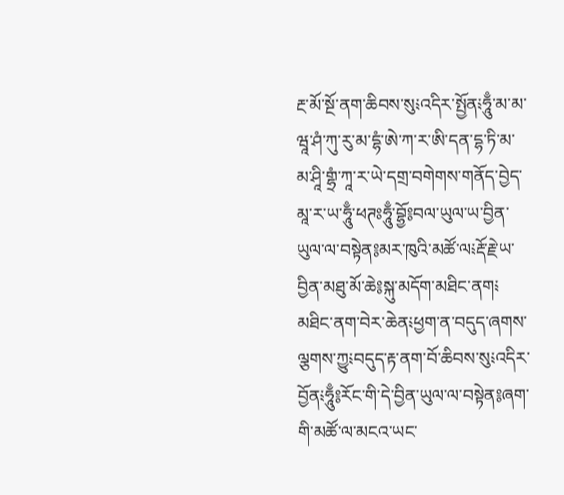རྔ་མོ་སྔོ་ནག་ཆིབས་སུ༴འདིར་སྤྱོན༴ཧཱུྃ་མ་མ་ཝཱ་ཤཾ་ཀུ་རུ་མ་དྷཾ་ཨེ་ཀ་ར་ཨི་དན་དྷ་ཏི་མ་མ་ཤཱི་གྷྲཾ་ཀཱ་ར་ཡེ་དགྲ་བགེགས་གནོད་བྱེད་མཱ་ར་ཡ་ཧཱུྃ་ཕཊཿཧཱུྃ་བྷྱོ༔བལ་ཡུལ་ཡ་བྱིན་ཡུལ་ལ་བསྟེན༔མར་ཁུའི་མཚོ་ལ༴རྡོ་རྗེ་ཡ་བྱིན་མཐུ་མོ་ཆེ༔སྐུ་མདོག་མཐིང་ནག༴མཐིང་ནག་བེར་ཆེན༴ཕྱག་ན་བདུད་ཞགས་ལྕགས་ཀྱུ༴བདུད་རྟ་ནག་བོ་ཆིབས་སུ༴འདིར་བྱོན༴ཧཱུྃ༔རོང་གི་དེ་བྱིན་ཡུལ་ལ་བསྟེན༔ཞག་གི་མཚོ་ལ་མངའ་ཡང་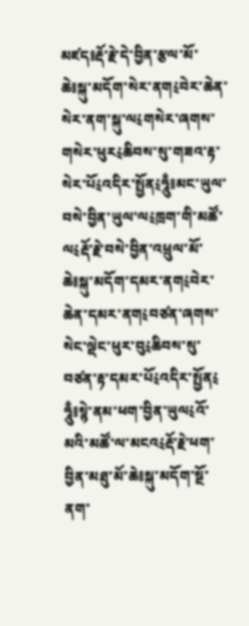མཛད༔རྡོ་རྗེ་དེ་བྱིན་རྩལ་མོ་ཆེ༔སྐུ་མདོག་སེར་ནག༴བེར་ཆེན་སེར་ནག་སྐུ་ལ༴གསེར་ཞགས་གསེར་ཕུར༴ཆིབས་སུ་གཟའ་རྟ་སེར་པོ༴འདིར་སྤྱོན༴ཧཱུྃ༔མང་ཡུལ་བསེ་བྱིན་ཡུལ་ལ༴ཁྲག་གི་མཚོ་ལ༴རྡོ་རྗེ་བསེ་བྱིན་འཕྲུལ་མོ་ཆེ༔སྐུ་མདོག་དམར་ནག༴བེར་ཆེན་དམར་ནག༴བཙན་ཞགས་སེང་ལྡེང་ཕུར་བུ༴ཆིབས་སུ་བཙན་རྟ་དམར་པོ༴འདིར་སྤྱོན༴ཧཱུྃ༔སྙེ་ནམ་ཕག་བྱིན་ཡུལ༴འོ་མའི་མཚོ་ལ་མངའ༴རྡོ་རྗེ་ཕག་བྱིན་མཐུ་མོ་ཆེ༔སྐུ་མདོག་སྔོ་ནག་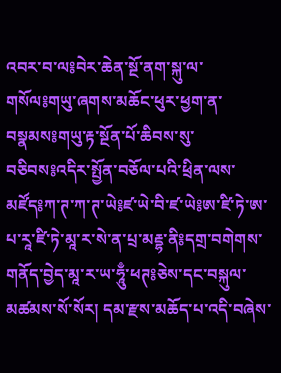འབར་བ་ལ༔བེར་ཆེན་སྔོ་ནག་སྐུ་ལ་གསོལ༔གཡུ་ཞགས་མཆོང་ཕུར་ཕྱག་ན་བསྣམས༔གཡུ་རྟ་སྔོན་པོ་ཆིབས་སུ་བཅིབས༔འདིར་སྤྱོན་བཅོལ་པའི་ཕྲིན་ལས་མཛོད༔ཀ་ཊ་ཀ་ཊ་ཡེ༔ཛ་ཡེ་བི་ཛ་ཡེ༔ཨ་ཛི་ཏེ་ཨ་པ་རཱ་ཛི་ཏེ་མཱ་ར་སེ་ན་པྲ་མརྡྷ་ནི༔དགྲ་བགེགས་གནོད་བྱེད་མཱ་ར་ཡ་ཧཱུྃ་ཕཊ༔ཅེས་དང་བསྐུལ་མཚམས་སོ་སོར། དམ་རྫས་མཆོད་པ་འདི་བཞེས་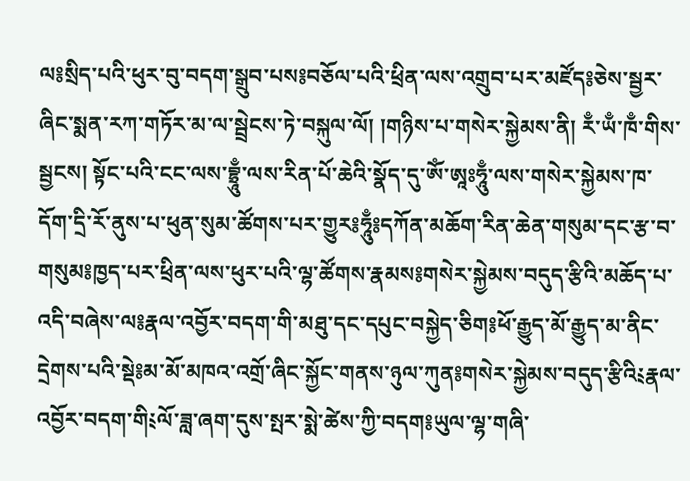ལ༔སྲིད་པའི་ཕུར་བུ་བདག་སྒྲུབ་པས༔བཅོལ་པའི་ཕྲིན་ལས་འགྲུབ་པར་མཛོད༔ཅེས་སྦྱར་ཞིང་སྨན་རཀ་གཏོར་མ་ལ་སྦྲེངས་ཏེ་བསྐུལ་ལོ། །གཉིས་པ་གསེར་སྐྱེམས་ནི། རྃ་ཡྃ་ཁྃ་གིས་སྦྱངས། སྟོང་པའི་ངང་ལས་བྷྲཱུྃ་ལས་རིན་པོ་ཆེའི་སྣོད་དུ་ཨོཾ་ཨཱཿཧཱུྃ་ལས་གསེར་སྐྱེམས་ཁ་དོག་དྲི་རོ་ནུས་པ་ཕུན་སུམ་ཚོགས་པར་གྱུར༔ཧཱུྃ༔དཀོན་མཆོག་རིན་ཆེན་གསུམ་དང་རྩ་བ་གསུམ༔ཁྱད་པར་ཕྲིན་ལས་ཕུར་པའི་ལྷ་ཚོགས་རྣམས༔གསེར་སྐྱེམས་བདུད་རྩིའི་མཆོད་པ་འདི་བཞེས་ལ༔རྣལ་འབྱོར་བདག་གི་མཐུ་དང་དཔུང་བསྐྱེད་ཅིག༔ཕོ་རྒྱུད་མོ་རྒྱུད་མ་ནིང་དྲེགས་པའི་སྡེ༔མ་མོ་མཁའ་འགྲོ་ཞིང་སྐྱོང་གནས་ཉུལ་ཀུན༔གསེར་སྐྱེམས་བདུད་རྩིའི༴རྣལ་འབྱོར་བདག་གི༴ལོ་ཟླ་ཞག་དུས་སྤར་སྨེ་ཚེས་ཀྱི་བདག༔ཡུལ་ལྷ་གཞི་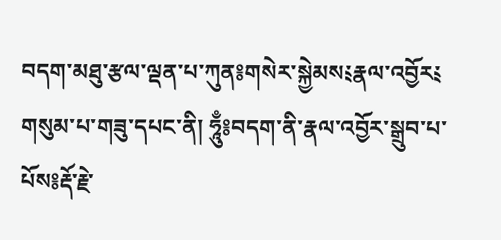བདག་མཐུ་རྩལ་ལྡན་པ་ཀུན༔གསེར་སྐྱེམས༴རྣལ་འབྱོར༴གསུམ་པ་གཟུ་དཔང་ནི། ཧཱུྃ༔བདག་ནི་རྣལ་འབྱོར་སྒྲུབ་པ་པོས༔རྡོ་རྗེ་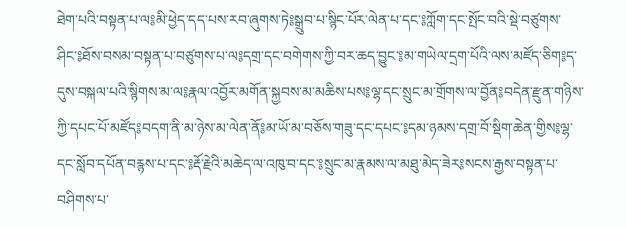ཐེག་པའི་བསྟན་པ་ལ༔མི་ཕྱེད་དད་པས་རབ་ཞུགས་ཏེ༔སྒྲུབ་པ་སྙིང་པོར་ལེན་པ་དང་༔ཀློག་དང་སྤོང་བའི་སྡེ་བཙུགས་ཤིང་༔ཐོས་བསམ་བསྟན་པ་བཙུགས་པ་ལ༔དགྲ་དང་བགེགས་ཀྱི་བར་ཆད་བྱུང་༔མ་གཡེལ་དྲག་པོའི་ལས་མཛོད་ཅིག༔ད་དུས་བསྐལ་པའི་སྙིགས་མ་ལ༔རྣལ་འབྱོར་མགོན་སྐྱབས་མ་མཆིས་པས༔ལྷ་དང་སྲུང་མ་གྲོགས་ལ་བྱོན༔བདེན་རྫུན་གཉིས་ཀྱི་དཔང་པོ་མཛོད༔བདག་ནི་མ་ཉེས་མ་ལེན་ནོ༔མ་ཡོ་མ་བཅོས་གཟུ་དང་དཔང་༔དམ་ཉམས་དགྲ་བོ་སྡིག་ཆེན་གྱིས༔ལྷ་དང་སློབ་དཔོན་བརྙས་པ་དང་༔རྡོ་རྗེའི་མཆེད་ལ་འཁུ་བ་དང་༔སྲུང་མ་རྣམས་ལ་མཐུ་མེད་ཟེར༔སངས་རྒྱས་བསྟན་པ་བཤིགས་པ་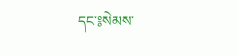དང་༔སེམས་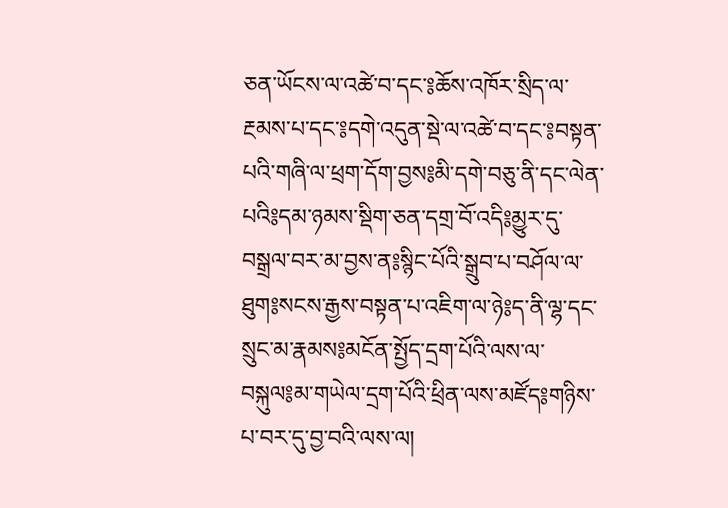ཅན་ཡོངས་ལ་འཚེ་བ་དང་༔ཆོས་འཁོར་སྲིད་ལ་རྔམས་པ་དང་༔དགེ་འདུན་སྡེ་ལ་འཚེ་བ་དང་༔བསྟན་པའི་གཞི་ལ་ཕྲག་དོག་བྱས༔མི་དགེ་བཅུ་ནི་དང་ལེན་པའི༔དམ་ཉམས་སྡིག་ཅན་དགྲ་བོ་འདི༔མྱུར་དུ་བསྒྲལ་བར་མ་བྱས་ན༔སྙིང་པོའི་སྒྲུབ་པ་བཤོལ་ལ་ཐུག༔སངས་རྒྱས་བསྟན་པ་འཇིག་ལ་ཉེ༔ད་ནི་ལྷ་དང་སྲུང་མ་རྣམས༔མངོན་སྤྱོད་དྲག་པོའི་ལས་ལ་བསྐུལ༔མ་གཡེལ་དྲག་པོའི་ཕྲིན་ལས་མཛོད༔གཉིས་པ་བར་དུ་བྱ་བའི་ལས་ལ།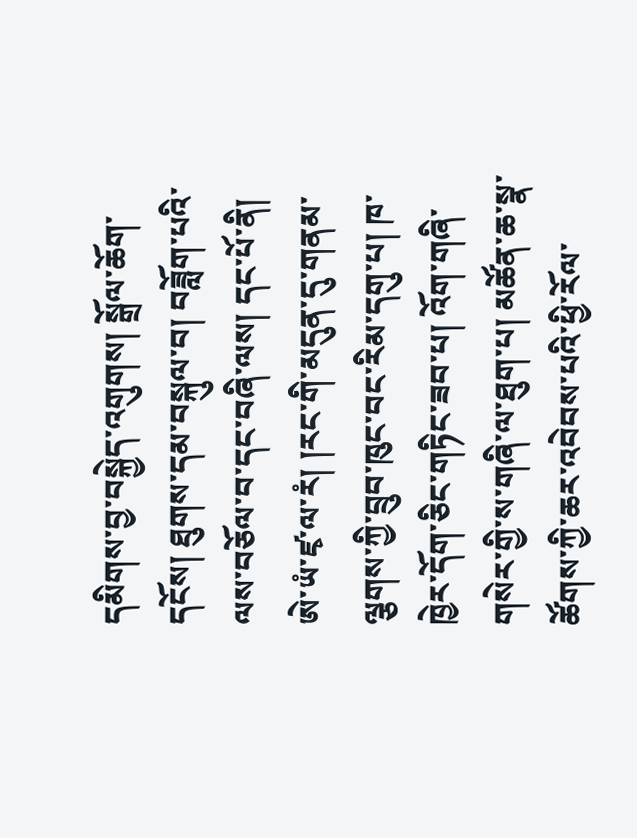དམིགས་བྱ་བསྐྱེད་འགུགས། སྒྲོལ་ཆོག་དངོས། ཐུགས་དམ་བསྐུལ་བ། བཟློག་པའི་ལས་བཅོལ་བ་དང་བཞི་ལས། དང་པོ་ནི། ཨེ་ཡཾ་ཛྭ་ལ་རཾ། །རང་གི་མདུན་དུ་གནམ་ལྕགས་ཀྱི་བྲུབ་ཁུང་བང་རིམ་དགུ་པ། ཁ་ཁྱེར་དོག་ཅིང་གཏིང་ཟབ་པ། འོག་གཞི་གསེར་གྱི་ས་གཞི་ལ་ཐུག་པ། མཚོན་ཆ་སྣ་ཚོགས་ཀྱི་ཆར་འབེབས་པའི་ཕྱི་རོལ་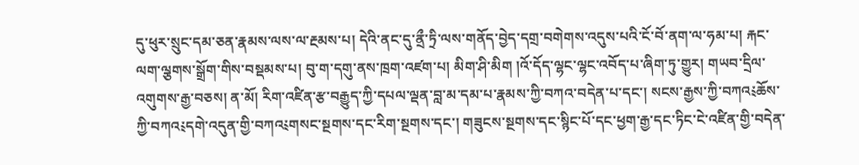དུ་ཕུར་སྲུང་དམ་ཅན་རྣམས་ལས་ལ་རྔམས་པ། དེའི་ནང་དུ་ནྲྀ་ཏྲི་ལས་གནོད་བྱེད་དགྲ་བགེགས་འདུས་པའི་ངོ་བོ་ནག་ལ་ཧམ་པ། རྐང་ལག་ལྕགས་སྒྲོག་གིས་བསྡམས་པ། བུ་ག་དགུ་ནས་ཁྲག་འཛག་པ། མིག་ཤི་མིག །འོ་དོད་ལྷང་ལྷང་འབོད་པ་ཞིག་ཏུ་གྱུར། གཡབ་དྲིལ་འགུགས་རྒྱ་བཅས། ན་མོ། རིག་འཛིན་རྩ་བརྒྱུད་ཀྱི་དཔལ་ལྡན་བླ་མ་དམ་པ་རྣམས་ཀྱི་བཀའ་བདེན་པ་དང་། སངས་རྒྱས་ཀྱི་བཀའ༴ཆོས་ཀྱི་བཀའ༴དགེ་འདུན་གྱི་བཀའ༴གསང་སྔགས་དང་རིག་སྔགས་དང་། གཟུངས་སྔགས་དང་སྙིང་པོ་དང་ཕྱག་རྒྱ་དང་ཏིང་ངེ་འཛིན་གྱི་བདེན་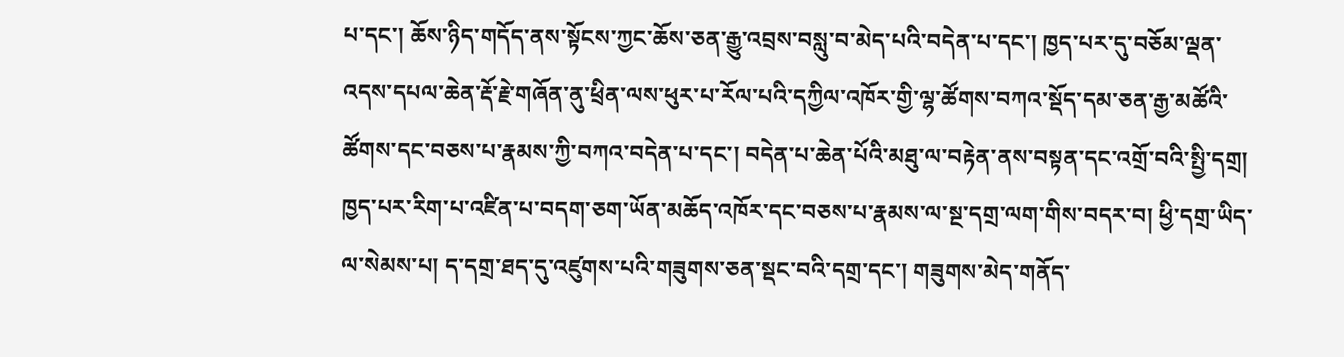པ་དང་། ཆོས་ཉིད་གདོད་ནས་སྟོངས་ཀྱང་ཆོས་ཅན་རྒྱུ་འབྲས་བསླུ་བ་མེད་པའི་བདེན་པ་དང་། ཁྱད་པར་དུ་བཅོམ་ལྡན་འདས་དཔལ་ཆེན་རྡོ་རྗེ་གཞོན་ནུ་ཕྲིན་ལས་ཕུར་པ་རོལ་པའི་དཀྱིལ་འཁོར་གྱི་ལྷ་ཚོགས་བཀའ་སྡོད་དམ་ཅན་རྒྱ་མཚོའི་ཚོགས་དང་བཅས་པ་རྣམས་ཀྱི་བཀའ་བདེན་པ་དང་། བདེན་པ་ཆེན་པོའི་མཐུ་ལ་བརྟེན་ནས་བསྟན་དང་འགྲོ་བའི་སྤྱི་དགྲ། ཁྱད་པར་རིག་པ་འཛིན་པ་བདག་ཅག་ཡོན་མཆོད་འཁོར་དང་བཅས་པ་རྣམས་ལ་སྔ་དགྲ་ལག་གིས་བདར་བ། ཕྱི་དགྲ་ཡིད་ལ་སེམས་པ། ད་དགྲ་ཐད་དུ་འཛུགས་པའི་གཟུགས་ཅན་སྡང་བའི་དགྲ་དང་། གཟུགས་མེད་གནོད་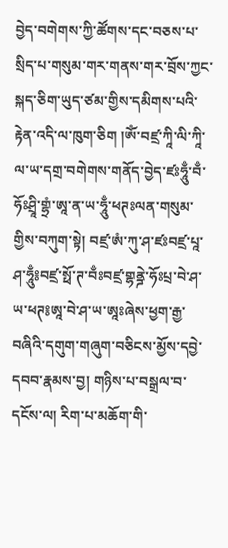བྱེད་བགེགས་ཀྱི་ཚོགས་དང་བཅས་པ་སྲིད་པ་གསུམ་གར་གནས་གར་བྲོས་ཀྱང་སྐད་ཅིག་ཡུད་ཙམ་གྱིས་དམིགས་པའི་རྟེན་འདི་ལ་ཁུག་ཅིག །ཨོཾ་བཛྲ་ཀཱི་ལི་ཀཱི་ལ་ཡ་དགྲ་བགེགས་གནོད་བྱེད་ཛཿཧཱུྃ་བྃ་ཧོཿཤྲཱི་གྷྲཾ་ཨཱ་ན་ཡ་ཧཱུྃ་ཕཊཿལན་གསུམ་གྱིས་བཀུག་སྟེ། བཛྲ་ཨཾ་ཀུ་ཤ་ཛཿབཛྲ་པཱ་ཤ་ཧཱུྃ༔བཛྲ་སྥོ་ཊ་བྃཿབཛྲ་གྷནྜེ་ཧོཿཔྲ་བེ་ཤ་ཡ་ཕཊ༔ཨཱ་བེ་ཤ་ཡ་ཨཱཿཞེས་ཕྱག་རྒྱ་བཞིའི་དགུག་གཞུག་བཅིངས་མྱོས་དབྱེ་དབབ་རྣམས་བྱ། གཉིས་པ་བསྒྲལ་བ་དངོས་ལ། རིག་པ་མཆོག་གི་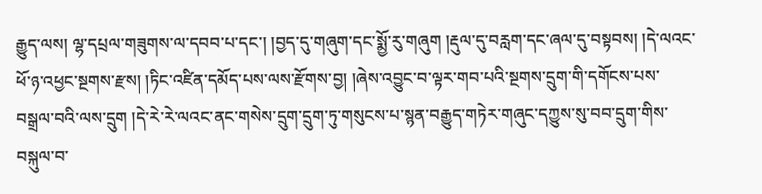རྒྱུད་ལས། ལྷ་དཔྲལ་གཟུགས་ལ་དབབ་པ་དང་། །བྱད་དུ་གཞུག་དང་སྨྱོ་རུ་གཞུག །རྡུལ་དུ་བརླག་དང་ཞལ་དུ་བསྟབས། །དེ་ལའང་ཕོ་ཉ་འཕྱང་སྔགས་རྫས། །ཏིང་འཛིན་དམོད་པས་ལས་རྫོགས་བྱ། །ཞེས་འབྱུང་བ་ལྟར་གབ་པའི་སྔགས་དྲུག་གི་དགོངས་པས་བསྒྲལ་བའི་ལས་དྲུག །དེ་རེ་རེ་ལའང་ནང་གསེས་དྲུག་དྲུག་ཏུ་གསུངས་པ་སྙན་བརྒྱུད་གཏེར་གཞུང་དཀྱུས་སུ་བབ་དྲུག་གིས་བསྐུལ་བ་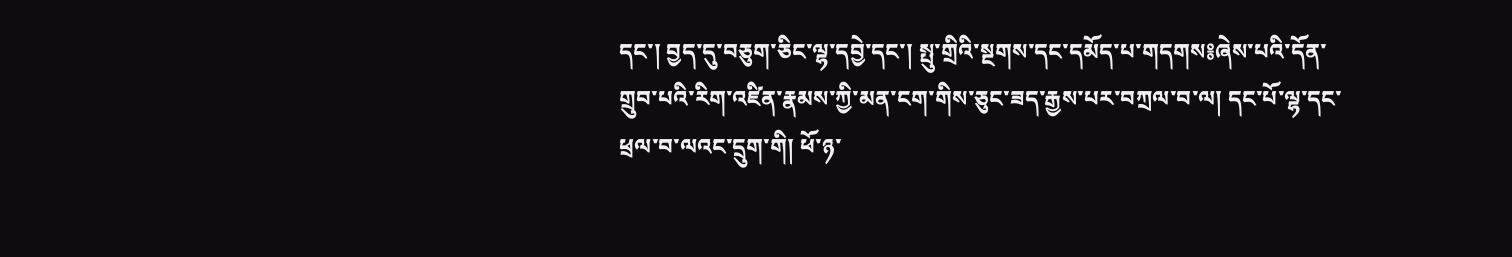དང་། བྱད་དུ་བཅུག་ཅིང་ལྷ་དབྱེ་དང་། སྤུ་གྲིའི་སྔགས་དང་དམོད་པ་གདགས༔ཞེས་པའི་དོན་གྲུབ་པའི་རིག་འཛིན་རྣམས་ཀྱི་མན་ངག་གིས་ཅུང་ཟད་རྒྱས་པར་བཀྲལ་བ་ལ། དང་པོ་ལྷ་དང་ཕྲལ་བ་ལའང་དྲུག་གི། ཕོ་ཉ་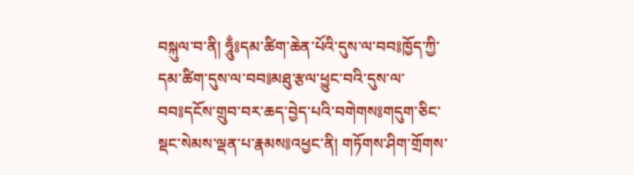བསྐུལ་བ་ནི། ཧཱུྃ༔དམ་ཚིག་ཆེན་པོའི་དུས་ལ་བབ༔ཁྱོད་ཀྱི་དམ་ཚིག་དུས་ལ་བབ༔མཐུ་རྩལ་ཕྱུང་བའི་དུས་ལ་བབ༔དངོས་གྲུབ་བར་ཆད་བྱེད་པའི་བགེགས༔གདུག་ཅིང་སྡང་སེམས་ལྡན་པ་རྣམས༔འཕྱང་ནི། གཏོགས་ཤིག་གྲོགས་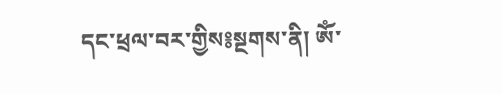དང་ཕྲལ་བར་གྱིས༔སྔགས་ནི། ཨོཾ་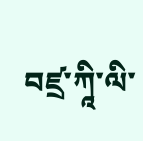བཛྲ་ཀཱི་ལི་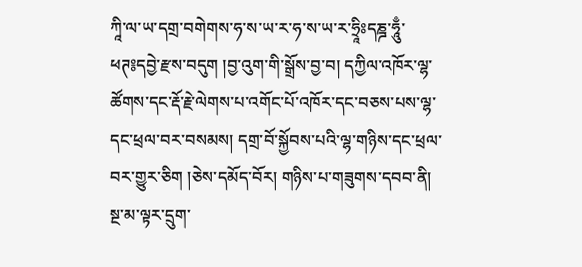ཀཱི་ལ་ཡ་དགྲ་བགེགས་ཧ་ས་ཡ་ར་ཧ་ས་ཡ་ར་ཧྲཱིཿདཎྜ་ཧཱུྃ་ཕཊ༔དབྱེ་རྫས་བདུག །བྱ་འུག་གི་སྒྲོས་བྱ་བ། དཀྱིལ་འཁོར་ལྷ་ཚོགས་དང་རྡོ་རྗེ་ལེགས་པ་འགོང་པོ་འཁོར་དང་བཅས་པས་ལྷ་དང་ཕྲལ་བར་བསམས། དགྲ་བོ་སྐྱོབས་པའི་ལྷ་གཉིས་དང་ཕྲལ་བར་གྱུར་ཅིག །ཅེས་དམོད་བོར། གཉིས་པ་གཟུགས་དབབ་ནི། སྔ་མ་ལྟར་དྲུག་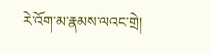རེ་འོག་མ་རྣམས་ལའང་གྲེ།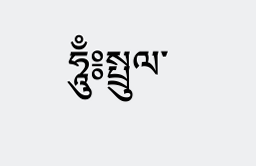ཧཱུྃ༔སྤྲུལ་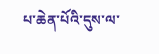པ་ཆེན་པོའི་དུས་ལ་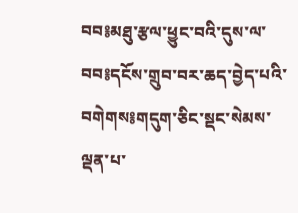བབ༔མཐུ་རྩལ་ཕྱུང་བའི་དུས་ལ་བབ༔དངོས་གྲུབ་བར་ཆད་བྱེད་པའི་བགེགས༔གདུག་ཅིང་སྡང་སེམས་ལྡན་པ་